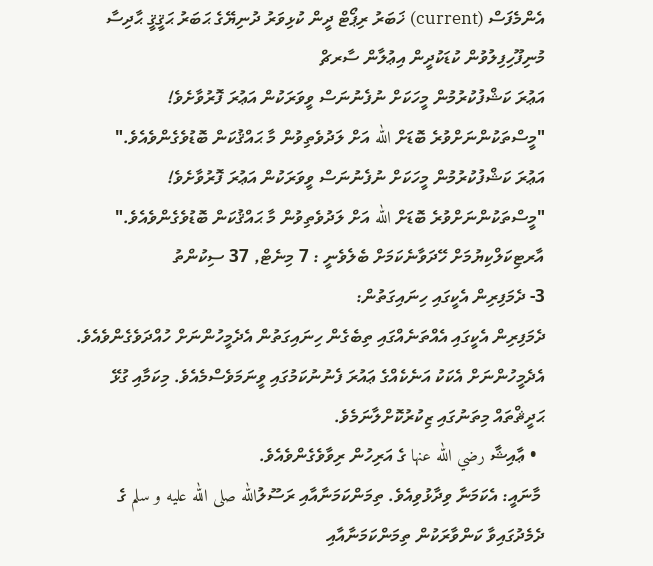އެންމެފަސް (current) ޚަބަރު ރިޕޯޓް ދީން ކުޅިވަރު ދުނިޔޭގެ ޙަބަރު ޙަޤީޤީ ޙާދިސާ މުނިފޫހިފިލުވުން ކުޑަކުދީން އިޢުލާން ސާރޗް
އަޢުރަ ކަޝްފުކުރުމުން މީހަކަށް ނުފެނުނަސް ވީވަރަކުން އަޢުރަ ފޮރުވާށެވެ! "މީސްތަކުންނަށްވުރެ ބޮޑަށް الله އަށް ލަދުވެތިވުން މާ ޙައްޤުކަން ބޮޑުވެގެންވެއެވެ."
އަޢުރަ ކަޝްފުކުރުމުން މީހަކަށް ނުފެނުނަސް ވީވަރަކުން އަޢުރަ ފޮރުވާށެވެ! "މީސްތަކުންނަށްވުރެ ބޮޑަށް الله އަށް ލަދުވެތިވުން މާ ޙައްޤުކަން ބޮޑުވެގެންވެއެވެ."
އާރޓިކަލްކިޔުމަށް ހޭދަވާނެކަމަށް ބެލެވެނީ : 7 މިނެޓް, 37 ސިކުންތު
3- ދެމަފިރިން އެކީގައި ހިނައިގަތުން:
ދެމަފިރިން އެކީގައި އެއްތަނެއްގައި ތިބެގެން ހިނައިގަތުން އެދެމީހުންނަށް ހުއްދަވެގެންވެއެވެ. އެދެމީހުންނަށް އެކަކު އަނެކެއްގެ ޢައުރަ ފެނުނުކަމުގައި ވީނަމަވެސްމެއެވެ. މިކަމާއި ގުޅޭ ޙަދީޘްތައް މިތަނުގައި ޒިކުރުކޮށްލާނަމެވެ.
  • ޢާއިޝާ رضي الله عنها ގެ އަރިހުން ރިވާވެގެންވެއެވެ.
 މާނައީ: އެކަމަނާ ވިދާޅުވިއެވެ. ތިމަންކަމަނާއާއި ރަސޫލުالله صلى الله عليه و سلم ގެ ދެމެދުގައިވާ ކަންވާރަކުން ތިމަންކަމަނާއާއި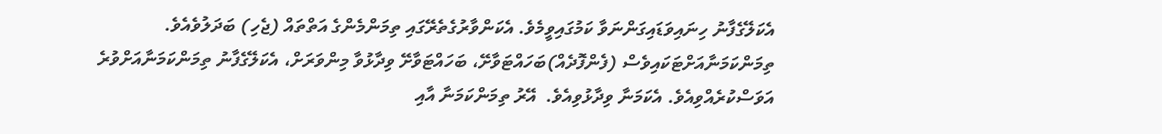އެކަލޭގެފާނު ހިނައިވަޑައިގަންނަވާ ކަމުގައިވީމެވެ. އެކަންވާރުގެތެރޭގައި ތިމަންމެންގެ އަތްތައް (ޖެހި) ބަދަލުވެއެވެ. ތިމަންކަމަނާއަށްޓަކައިވެސް (ފެންފޮދެއް)ބަހައްޓަވާށޭ، ބަހައްޓަވާށޭ ވިދާޅުވާ މިންވަރަށް، އެކަލޭގެފާނު ތިމަންކަމަނާއަށްވުރެ އަވަސްކުރެއްވިއެވެ. އެކަމަނާ ވިދާޅުވިއެވެ.  އޭރު ތިމަންކަމަނާ އާއި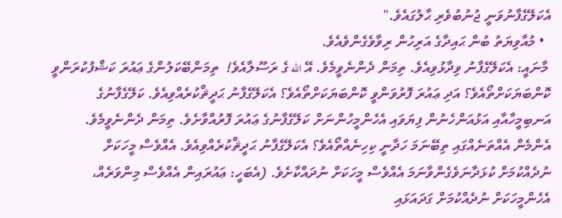އެކަލޭގެފާނުވަނީ ޖުނުބުވެރި ޙާލުގައެވެ."
  • މުއާވިޔަތު ބުން ޙައިދާގެ އަރިހުން ރިވާވެގެންވެއެވެ.
 މާނައީ: އެކަލޭގެފާނު ވިދާޅުވިއެވެ. ތިމަން ދެންނެވީމެވެ. އޭ الله ގެ ރަސޫލާއެވެ!  ތިމަންބޭކަލުންގެ ޢައުރަ ކަޝްފުކުރަންވީ ކޮންބަޔަކަށްތޯއެވެ؟ އަދި ޢައުރަ ފޮރުވަންވީ ކޮންބަޔަކަށްތޯއެވެ؟ އެކަލޭގެފާނު ޙަދީޘްކުރެއްވިއެވެ. ކަލޭގެފާނުގެ އަނބިމީހާއާއި އަޅުއަންހެނުން ފިޔަވައި އެހެންމީހުންނަށް ކަލޭގެފާނުގެ ޢައުރަ ފޮރުއްވާށެވެ. ތިމަން ދެންނެވީމެވެ. އެންމެން އެއްތަނެއްގައި ތިބޭނަމަ ހަދާނީ ކިހިނެއްތޯއެވެ؟ އެކަލޭގެފާނު ޙަދީޘްކުރެއްވިއެވެ. އެއްވެސް މީހަކަށް ނުދެއްކުމަށް ކުޅަދާނަވެގެންވާނަމަ އެއްވެސް މީހަކަށް ނުދައްކާށެވެ. (އެބަހީ: ޢައުރައިން އެއްވެސް މިންވަރެއް، އެހެންމީހަކަށް ނުދެއްކުމަށް ގަދައަޅައި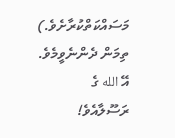މަސައްކަތްކުރާށެވެ.) ތިމަން ދެންނެވީމެވެ. އޭ الله ގެ ރަސޫލާއެވެ!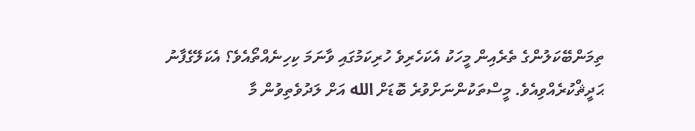ތިމަންބޭކަލުންގެ ތެރެއިން މީހަކު އެކަހެރިވެ ހުރިކަމުގައި ވާނަމަ ކިހިނެއްތޯއެވެ؟ އެކަލޭގެފާނު ޙަދީޘްކުރެއްވިއެވެ. މީސްތަކުންނަށްވުރެ ބޮޑަށް الله އަށް ލަދުވެތިވުން މާ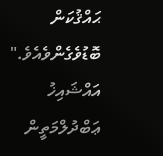ޙައްޤުކަން ބޮޑުވެގެންވެއެވެ."
އައްޝައިޚު ޢަބްދުލްމަތީން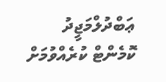ޢަބްދުލްމަޖީދު
ކޮމެންޓް ކުރެއްވުމަށް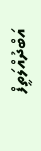އަބްދުއްލަތީފް